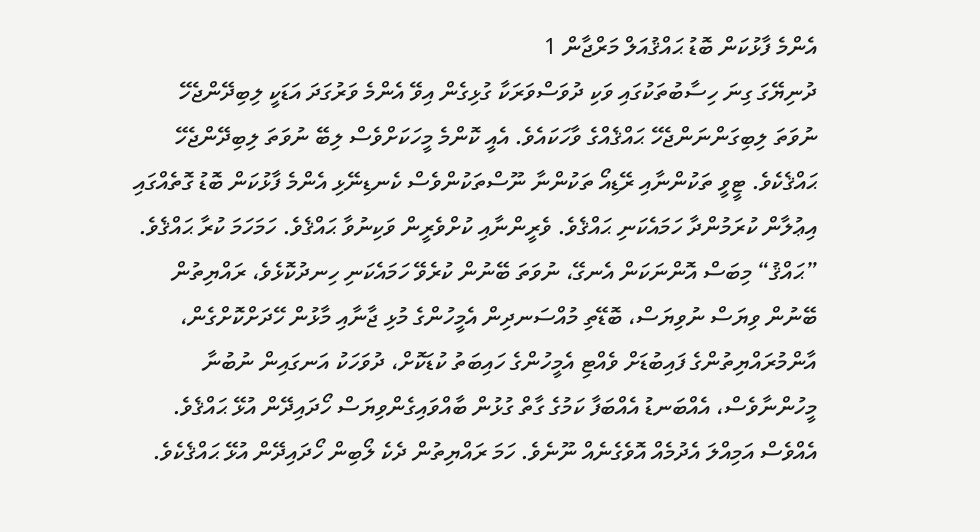އެންމެ ފާޅުކަން ބޮޑު ޙައްޤުއަލް މަރްޖާން 1
ދުނިޔޭގަ ގިނަ ހިސާބުތަކުގައި ވަކި ދުވަސްވަރަކާ ގުޅިގެން އިވޭ އެންމެ ވަރުގަދަ އަޑަކީ ލިބިދޭންޖެހޭ ނުވަތަ ލިބިގަންނަންޖެހޭ ޙައްޤެއްގެ ވާހަކައެވެ. އެއީ ކޮންމެ މީހަކަށްވެސް ލިބޭ ނުވަތަ ލިބިދޭންޖެހޭ ޙައްޤެކެވެ. ޓީވީ ތަކުންނާއި ރޭޑިއޯ ތަކުންނާ ނޫސްތަކުންވެސް ކެނޑިނޭޅި އެންމެ ފާޅުކަން ބޮޑު ގޮތެއްގައި އިޢުލާން ކުރަމުންދާ ހަމައެކަނި ޙައްޤެވެ. ވެރީންނާއި ކުށްވެރީން ވަކިނުވާ ޙައްޤެވެ. ހަމަހަމަ ކުރާ ޙައްޤެވެ. ”ޙައްޤު“ މިބަސް އޮންނަކަން އެނގޭ، ނުވަތަ ބޭނުން ކުރެވޭ ހަމައެކަނި ހިނދުކޮޅެވެ، ރައްޔިތުން ބޭނުން ވިޔަސް ނުވިޔަސް، ބޮޑޭތި މުއްސަނދިން އެމީހުންގެ މުޅި ޖާނާއި މާޅުން ހޭދަށްކޮށްގެން، އާންމުރައްޔިތުންގެ ފައިބުޑަށް ވެއްޓި އެމީހުންގެ ހައިބަތު ކުޑަކޮށް، ދުވަހަކު އަނގައިން ނުބުނާ މީހުންނާވެސް، އެއްބަނޑު އެއްބަފާ ކަމުގެ ގާތް ގުޅުން ބާއްވައިގެންވިޔަސް ހޯދައިދޭން އުޅޭ ޙައްޤެވެ. އެއްވެސް އަމިއްލަ އެދުމެއް އޮވެގެނެއް ނޫނެވެ. ހަމަ ރައްޔިތުން ދެކެ ލޯބިން ހޯދައިދޭން އުޅޭ ޙައްޤެކެވެ.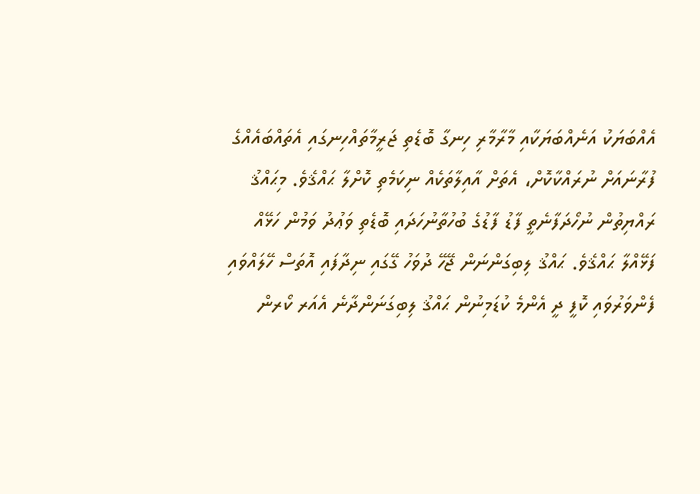އެއްބަޔަކު އަނެއްބަޔަކާއި މާރާމާރި ހިނގާ ބޮޑެތި ޖަރީމާތައްހިނގައި އެތައްބައެއްގެ ފުރާނައަށް ނުރައްކާކޮށް، އެތަށް އާއިލާތަކެއް ނިކަމެތި ކޮށްލާ ޙައްޤެވެ. މިޙައްޤު ރައްޔިތުން ނުހޯދަފާނެތީ ފާޑު ފާޑުގެ ބުހުތާނުހަދައި ބޮޑެތި ވަޢުދު ވަމުން ހަޅޭއް ފަޅޭއްލާ ޙައްޤެވެ. ޙައްޤު ލިބިގަންނަން ޖޭހޭ ދުވަހު ގޭގައި ނިދާފައި އޮތަސް ހޭލައްވައި ފެންވަރުވައި ކޮފީ ދީ އެންމެ ކުޑަމިނުން ޙައްޤު ލިބިގަނަންދާނެ އެއަރ ކޯރން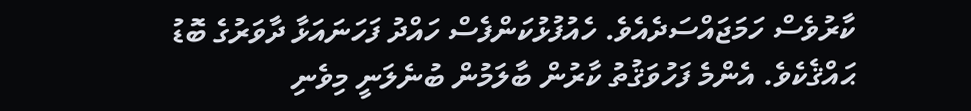ކާރުވެސް ހަމަޖައްސަދެއެވެ. ހެއުފުޅުކަންފެސް ހައްދު ފަހަނައަޅާ ދާވަރުގެ ބޮޑު ޙައްޤެކެވެ. އެންމެ ފަހުވަޤުތު ކާރުން ބާލަމުން ބުނެލަނީ މިވެނި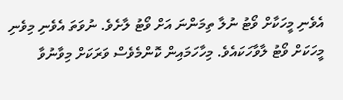އެވެނި މީހަކާށް ވޯޓު ނުލާ ތިމަންނަ އަށް ވޯޓު ލާށެވެ. ނުވަތަ އެވެނި މިވެނި މީހަކަށް ވޯޓު ލާވާހަކައެވެ. މިހާހަމައިން ކޮންމެވެސް ވަރަކަށް މިވާނުވާ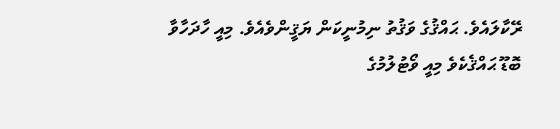ރޭކާލައެވެ. ޙައްޤުގެ ވަޤުތު ނިމުނީކަން ޔަޤީންވެއެވެ. މިއީ ހާދަހާވާ ބޮޑޫ ޙައްޤެކެވެ މިއީ ވޯޓުލުމުގެ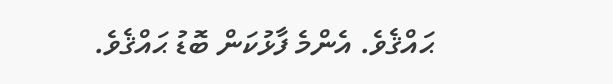ޙައްޤެވެ. އެންމެ ފާޅުކަން ބޮޑު ޙައްޤެވެ.